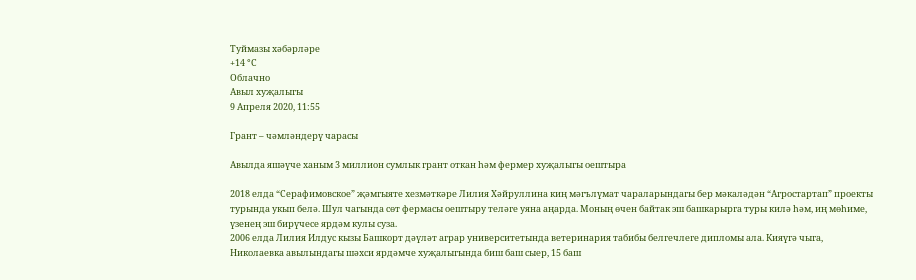Туймазы хәбәрләре
+14 °С
Облачно
Авыл хуҗалыгы
9 Апреля 2020, 11:55

Грант – чәмләндерү чарасы

Авылда яшәүче ханым 3 миллион сумлык грант откан һәм фермер хуҗалыгы оештыра

2018 елда “Серафимовское” җәмгыяте хезмәткәре Лилия Хәйруллина киң мәгълүмат чараларындагы бер мәкаләдән “Агростартап” проекты турында укып белә. Шул чагында сөт фермасы оештыру теләге уяна аңарда. Моның өчен байтак эш башкарырга туры килә һәм, иң мөһиме, үзенең эш бирүчесе ярдәм кулы суза.
2006 елда Лилия Илдус кызы Башкорт дәүләт аграр университетында ветеринария табибы белгечлеге дипломы ала. Кияүгә чыга, Николаевка авылындагы шәхси ярдәмче хуҗалыгында биш баш сыер, 15 баш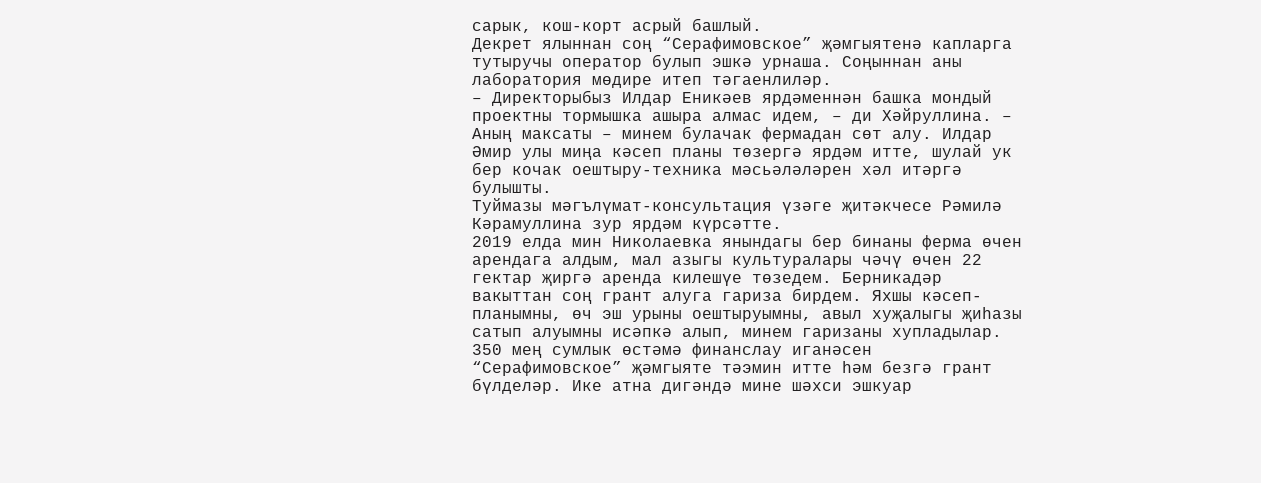сарык, кош-корт асрый башлый.
Декрет ялыннан соң “Серафимовское” җәмгыятенә капларга тутыручы оператор булып эшкә урнаша. Соңыннан аны лаборатория мөдире итеп тәгаенлиләр.
– Директорыбыз Илдар Еникәев ярдәменнән башка мондый проектны тормышка ашыра алмас идем, – ди Хәйруллина. – Аның максаты – минем булачак фермадан сөт алу. Илдар Әмир улы миңа кәсеп планы төзергә ярдәм итте, шулай ук бер кочак оештыру-техника мәсьәләләрен хәл итәргә булышты.
Туймазы мәгълүмат-консультация үзәге җитәкчесе Рәмилә Кәрамуллина зур ярдәм күрсәтте.
2019 елда мин Николаевка янындагы бер бинаны ферма өчен арендага алдым, мал азыгы культуралары чәчү өчен 22 гектар җиргә аренда килешүе төзедем. Берникадәр вакыттан соң грант алуга гариза бирдем. Яхшы кәсеп-планымны, өч эш урыны оештыруымны, авыл хуҗалыгы җиһазы сатып алуымны исәпкә алып, минем гаризаны хупладылар.
350 мең сумлык өстәмә финанслау иганәсен “Серафимовское” җәмгыяте тәэмин итте һәм безгә грант бүлделәр. Ике атна дигәндә мине шәхси эшкуар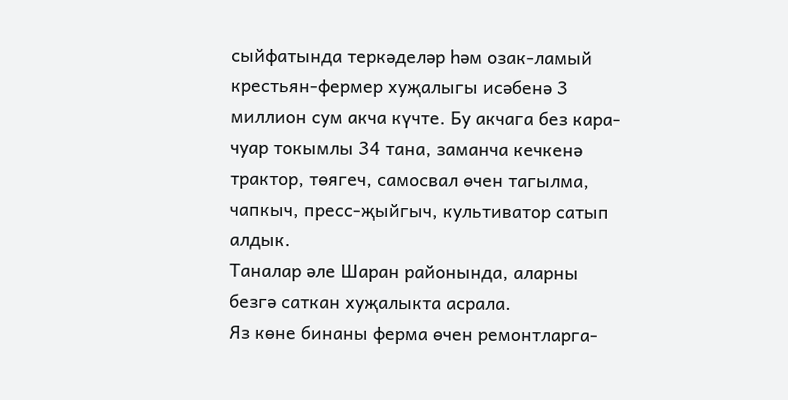сыйфатында теркәделәр һәм озак-ламый крестьян-фермер хуҗалыгы исәбенә 3 миллион сум акча күчте. Бу акчага без кара-чуар токымлы 34 тана, заманча кечкенә трактор, төягеч, самосвал өчен тагылма, чапкыч, пресс-җыйгыч, культиватор сатып алдык.
Таналар әле Шаран районында, аларны безгә саткан хуҗалыкта асрала.
Яз көне бинаны ферма өчен ремонтларга-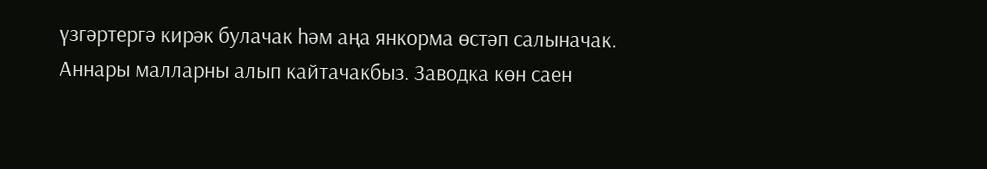үзгәртергә кирәк булачак һәм аңа янкорма өстәп салыначак. Аннары малларны алып кайтачакбыз. Заводка көн саен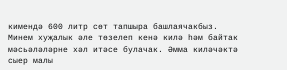кимендә 600 литр сөт тапшыра башлаячакбыз.
Минем хуҗалык әле төзелеп кенә килә һәм байтак мәсьәләләрне хәл итәсе булачак. Әмма киләчәктә сыер малы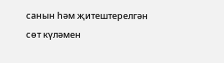санын һәм җитештерелгән сөт күләмен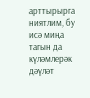арттырырга ниятлим, бу исә миңа тагын да күләмлерәк дәүләт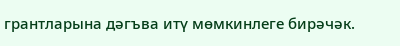грантларына дәгъва итү мөмкинлеге бирәчәк.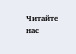Читайте нас